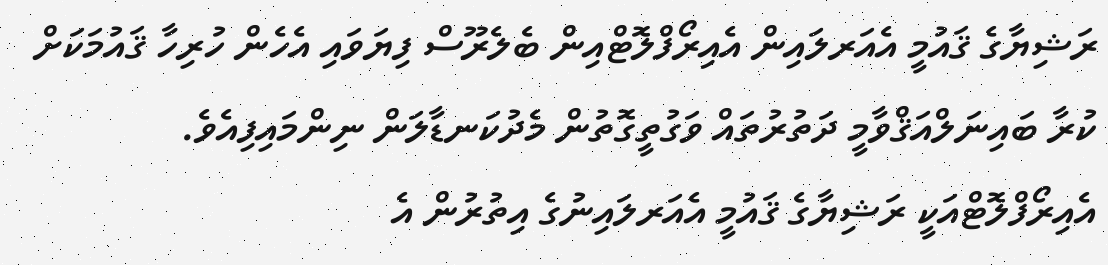ރަޝިޔާގެ ޤައުމީ އެއަރލައިން އެއިރޯފްލޮޓްއިން ބެލެރޫސް ފިޔަވައި އެހެން ހުރިހާ ޤައުމަކަށް ކުރާ ބައިނަލްއަޤްވާމީ ދަތުރުތައް ވަގުތީގޮތުން މެދުކަނޑާލަން ނިންމައިފިއެވެ.
އެއިރޯފްލޮޓްއަކީ ރަޝިޔާގެ ޤައުމީ އެއަރލައިނުގެ އިތުރުން އެ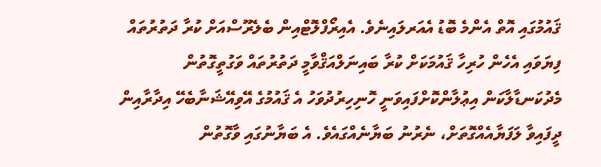ޤައުމުގައި އޮތް އެންމެ ބޮޑު އެއަރލައިނެވެ. އެއިރޯފްލޮޓްއިން ބެލެރޫސްއަށް ކުރާ ދަތުރުތައް ފިޔަވައި އެހެން ހުރިހާ ޤައުމަކަށް ކުރާ ބައިނަލްއަޤްވާމީ ދަތުރުތައް ވަގުތީގޮތުން މެދުކަނޑާލާކަން އިޢުލާންކޮށްފައިވަނީ ހޮނިހިރުދުވަހު އެ ޤައުމުގެ އޭވިއޭޝަނާބެހޭ އިދާރާއިން ދީފައިވާ ލަފަޔާއެއްގޮތަށް، ނެރުނު ބަޔާނެއްގައެވެ. އެ ބަޔާނުގައި ވާގޮތުން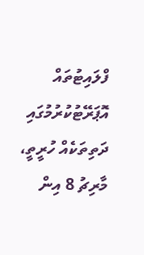ފްލައިޓުތައް އޮޕަރޭޓުކުރުމުގައި ދަތިތަކެއް ހުރީތީ، މާރިޗު 8 އިން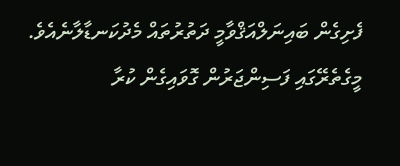ފެށިގެން ބައިނަލްއަޤްވާމީ ދަތުރުތައް މެދުކަނޑާލާނެއެވެ. މީގެތެރޭގައި ފަސިންޖަރުން ގޮވައިގެން ކުރާ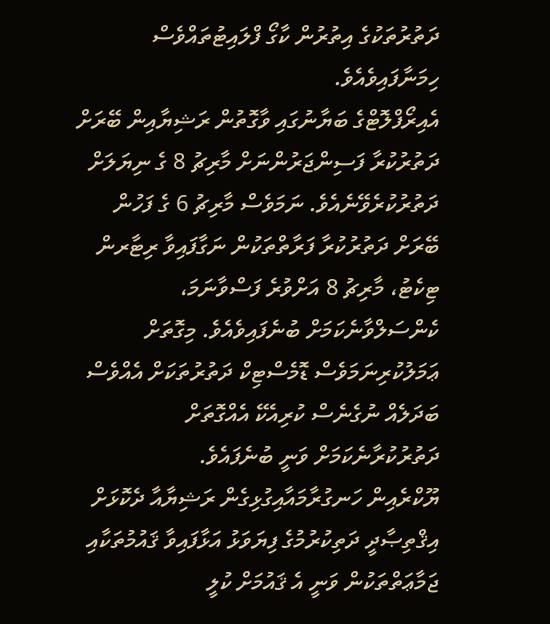ދަތުރުތަކުގެ އިތުރުން ކާގޯ ފްލައިޓުތައްވެސް ހިމަނާފައިވެއެވެ.
އެއިރޯފްލޮޓްގެ ބަޔާނުގައި ވާގޮތުން ރަޝިޔާއިން ބޭރަށް ދަތުރުކުރާ ފަސިންޖަރުންނަށް މާރިޗު 8 ގެ ނިޔަލަށް ދަތުރުކުރެވޭނެއެވެ. ނަމަވެސް މާރިޗު 6 ގެ ފަހުން ބޭރަށް ދަތުރުކުރާ ފަރާތްތަކުން ނަގާފައިވާ ރިޓާރން ޓިކެޓު، މާރިޗު 8 އަށްވުރެ ފަސްވާނަމަ، ކެންސަލްވާނެކަމަށް ބުނެފައިވެއެވެ. މިގޮތަށް ޢަމަލުކުރިނަމަވެސް ޑޮމެސްޓިކް ދަތުރުތަކަށް އެއްވެސް ބަދަލެއް ނުގެނެސް ކުރިއެކޭ އެއްގޮތަށް ދަތުރުކުރާނެކަމަށް ވަނީ ބުނެފައެވެ.
ޔޫކްރެއިން ހަނގުރާމައާއިގުޅިގެން ރަޝިޔާއާ ދެކޮޅަށް އިޤްތިޞާދީ ދަތިކުރުމުގެ ފިޔަވަޅު އަޅާފައިވާ ޤައުމުތަކާއި ޖަމާޢަތްތަކުން ވަނީ އެ ޤައުމަށް ކުލީ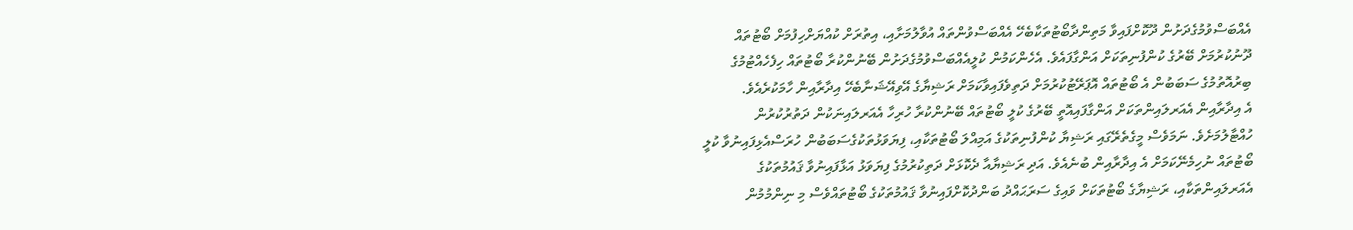އެއްބަސްވުމުގެދަށުން ދޫކޮށްފައިވާ މަތިންދާބޯޓުތަކާބެހޭ އެއްބަސްވުންތައް އުވާލުމަށާއި، އިތުރަށް ކުއްޔަށްހިފުމަށް ބޯޓުތައް ދޫނުކުރުމަށް ބޭރުގެ ކުންފުނިތަކަށް އަންގާފައެވެ. އެހެންކަމުން ކުލީއެއްބަސްވުމުގެދަށުން ބޭނުންކުރާ ބޯޓުތައް ހިފެހެއްޓުމުގެ ބިރުއޮތުމުގެ ސަބަބުން އެ ބޯޓުތައް އޮޕަރޭޓުކުރުމަށް ދަތިވެފައިވާކަމަށް ރަޝިޔާގެ އޭވިއޭޝަނާބެހޭ އިދާރާއިން ހާމަކުރެއެވެ.
އެ އިދާރާއިން އެއަރލައިންތަކަށް އަންގާފައިއޮތީ ބޭރުގެ ކުލީ ބޯޓުތައް ބޭނުންކުރާ ހުރިހާ އެއަރލައިނަކުން ދަތުރުކުރުން ހުއްޓާލުމަށެވެ. ނަމަވެސް މީގެތެރޭގައި ރަޝިޔާ ކުންފުނިތަކުގެ އަމިއްލަ ބޯޓުތަކާއި، ފިޔަވަޅުތަކުގެސަބަބުން ހުރަސްއެޅިފައިނުވާ ކުލީ ބޯޓުތައް ނުހިމެނޭކަމަށް އެ އިދާރާއިން ބުނެއެވެ. އަދި ރަޝިޔާއާ ދެކޮޅަށް ދަތިކުރުމުގެ ފިޔަވަޅު އަޅާފައިނުވާ ޤައުމުތަކުގެ އެއަރލައިންތަކާއި، ރަޝިޔާގެ ބޯޓުތަކަށް ވައިގެ ސަރަޙައްދު ބަންދުކޮށްފައިނުވާ ޤައުމުތަކުގެ ބޯޓުތައްވެސް މި ނިންމުމުން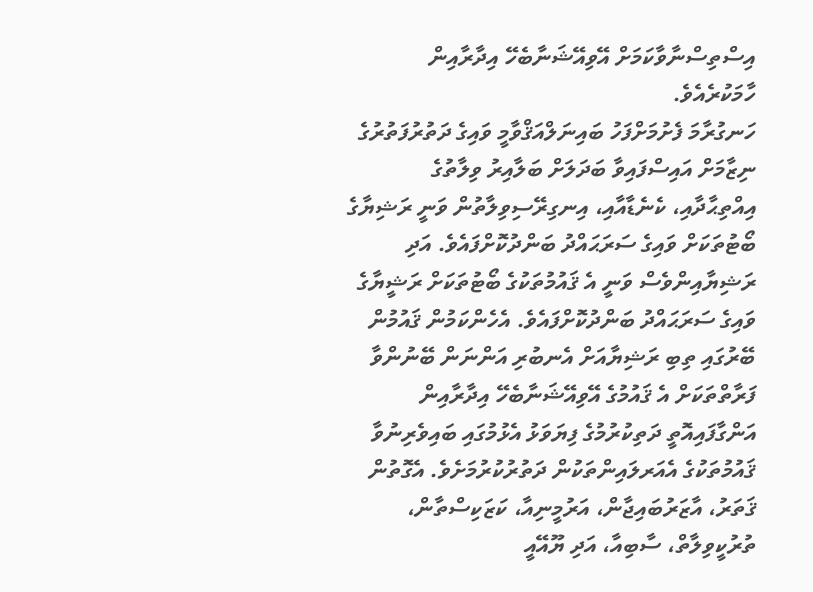އިސްތިސްނާވާކަމަށް އޭވިއޭޝަނާބެހޭ އިދާރާއިން ހާމަކުރެއެވެ.
ހަނގުރާމަ ފެށުމަށްފަހު ބައިނަލްއަޤްވާމީ ވައިގެ ދަތުރުފަތުރުގެ ނިޒާމަށް އައިސްފައިވާ ބަދަލަށް ބަލާއިރު ވިލާތުގެ އިއްތިޙާދާއި، ކެނެޑާއާއި، އިނގިރޭސިވިލާތުން ވަނީ ރަޝިޔާގެ ބޯޓުތަކަށް ވައިގެ ސަރަޙައްދު ބަންދުކޮށްފައެވެ. އަދި ރަޝިޔާއިންވެސް ވަނީ އެ ޤައުމުތަކުގެ ބޯޓުތަކަށް ރަޝީޔާގެ ވައިގެ ސަރަޙައްދު ބަންދުކޮށްފައެވެ. އެހެންކަމުން ޤައުމުން ބޭރުގައި ތިބި ރަޝިޔާއަށް އެނބުރި އަންނަން ބޭނުންވާ ފަރާތްތަކަށް އެ ޤައުމުގެ އޭވިއޭޝަނާބެހޭ އިދާރާއިން އަންގާފައިއޮތީ ދަތިކުރުމުގެ ފިޔަވަޅު އެޅުމުގައި ބައިވެރިނުވާ ޤައުމުތަކުގެ އެއަރލައިންތަކުން ދަތުރުކުރުމަށެވެ. އެގޮތުން ޤަތަރު، އާޒަރުބައިޖާން، އަރުމީނިއާ، ކަޒަކިސްތާން، ތުރުކީވިލާތް، ސާބިއާ، އަދި ޔޫއޭއީ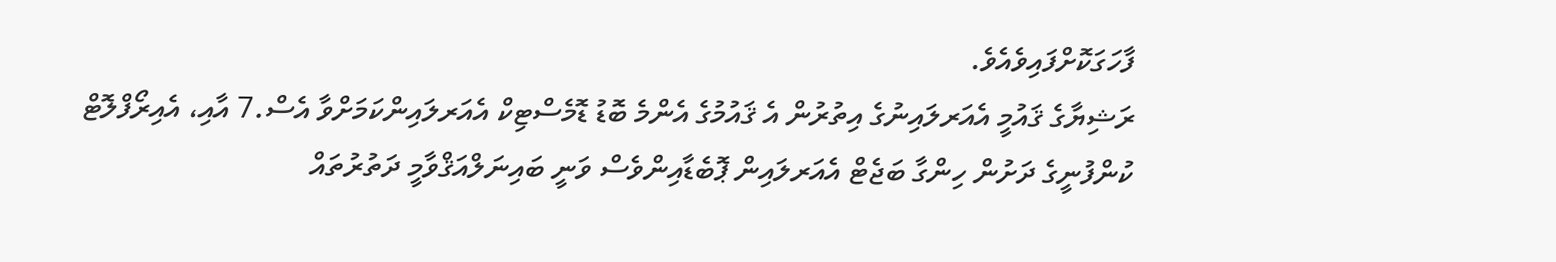ފާހަގަކޮށްފައިވެއެވެ.
ރަޝިޔާގެ ޤައުމީ އެއަރލައިނުގެ އިތުރުން އެ ޤައުމުގެ އެންމެ ބޮޑު ޑޮމެސްޓިކް އެއަރލައިންކަމަށްވާ އެސް.7 އާއި، އެއިރޯފްލޮޓް ކުންފުނީގެ ދަށުން ހިންގާ ބަޖެޓް އެއަރލައިން ޕޮބެޑާއިންވެސް ވަނީ ބައިނަލްއަޤްވާމީ ދަތުރުތައް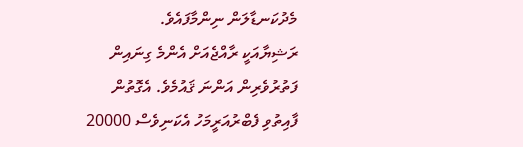މެދުކަނޑާލަން ނިންމާފައެވެ.
ރަޝިޔާއަކީ ރާއްޖެއަށް އެންމެ ގިނައިން ފަތުރުވެރިން އަންނަ ޤައުމެވެ. އެގޮތުން ފާއިތުވި ފެބްރުއަރީމަހު އެކަނިވެސް 20000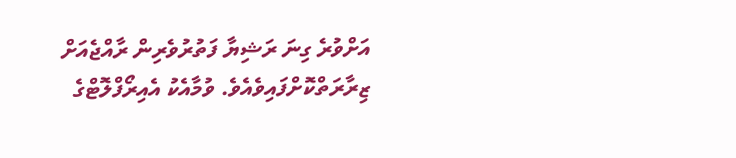އަށްވުރެ ގިނަ ރަޝިޔާ ފަތުރުވެރިން ރާއްޖެއަށް ޒިރާރަތްކޮށްފައިވެއެވެ. ވުމާއެކު އެއިރޯފްލޮޓްގެ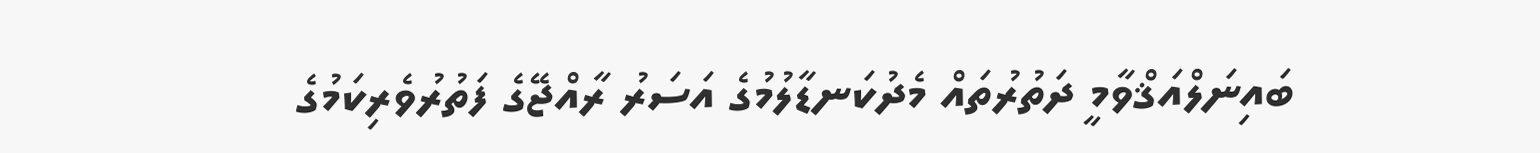ބައިނަލްއަޤްވާމީ ދަތުރުތައް މެދުކަނޑާލުމުގެ އަސަރު ރާއްޖޭގެ ފަތުރުވެރިކަމުގެ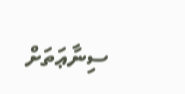ސިނާޢަތަށް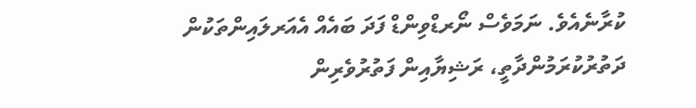ކުރާނެއެވެ. ނަމަވެސް ނޯރޑްވިންޑް ފަދަ ބައެއް އެއަރލައިންތަކުން ދަތުރުކުރަމުންދާތީ، ރަޝިޔާއިން ފަތުރުވެރިން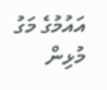އައުމުގެ މަގު މުޅިން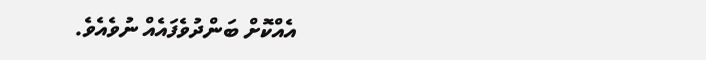އެއްކޮށް ބަންދުވެފައެއް ނުވެއެވެ.